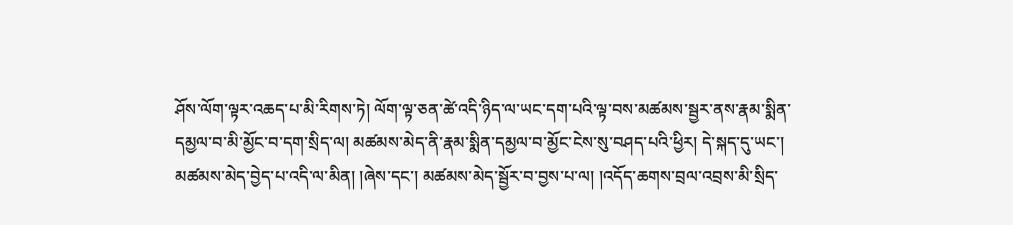ཤོས་ལོག་ལྟར་འཆད་པ་མི་རིགས་ཏེ། ལོག་ལྟ་ཅན་ཚེ་འདི་ཉིད་ལ་ཡང་དག་པའི་ལྟ་བས་མཚམས་སྦྱར་ནས་རྣམ་སྨིན་དམྱལ་བ་མི་མྱོང་བ་དག་སྲིད་ལ། མཚམས་མེད་ནི་རྣམ་སྨིན་དམྱལ་བ་མྱོང་ངེས་སུ་བཤད་པའི་ཕྱིར། དེ་སྐད་དུ་ཡང་། མཚམས་མེད་བྱེད་པ་འདི་ལ་མིན། །ཞེས་དང་། མཚམས་མེད་སྦྱོར་བ་བྱས་པ་ལ། །འདོད་ཆགས་བྲལ་འབྲས་མི་སྲིད་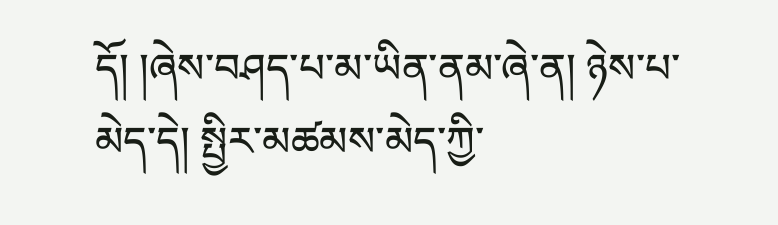དོ། །ཞེས་བཤད་པ་མ་ཡིན་ནམ་ཞེ་ན། ཉེས་པ་མེད་དེ། སྤྱིར་མཚམས་མེད་ཀྱི་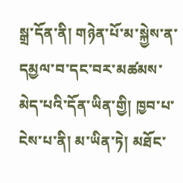སྒྲ་དོན་ནི། གཉེན་པོ་མ་སྐྱེས་ན་དམྱལ་བ་དང་བར་མཚམས་མེད་པའི་དོན་ཡིན་གྱི། ཁྱབ་པ་ངེས་པ་ནི། མ་ཡིན་ཏེ། མཐོང་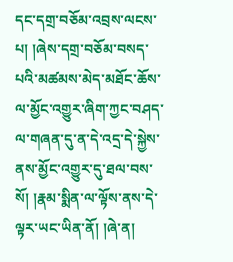དང་དགྲ་བཅོམ་འབྲས་ལངས་པ། །ཞེས་དགྲ་བཅོམ་བསད་པའི་མཚམས་མེད་མཐོང་ཆོས་ལ་མྱོང་འགྱུར་ཞིག་ཀྱང་བཤད་ལ་གཞན་དུ་ན་དེ་འདྲ་དེ་སྐྱེས་ནས་མྱོང་འགྱུར་དུ་ཐལ་བས་སོ། །རྣམ་སྨིན་ལ་ལྟོས་ནས་དེ་ལྟར་ཡང་ཡིན་ནོ། །ཞེ་ན།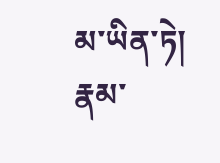མ་ཡིན་ཏེ། རྣམ་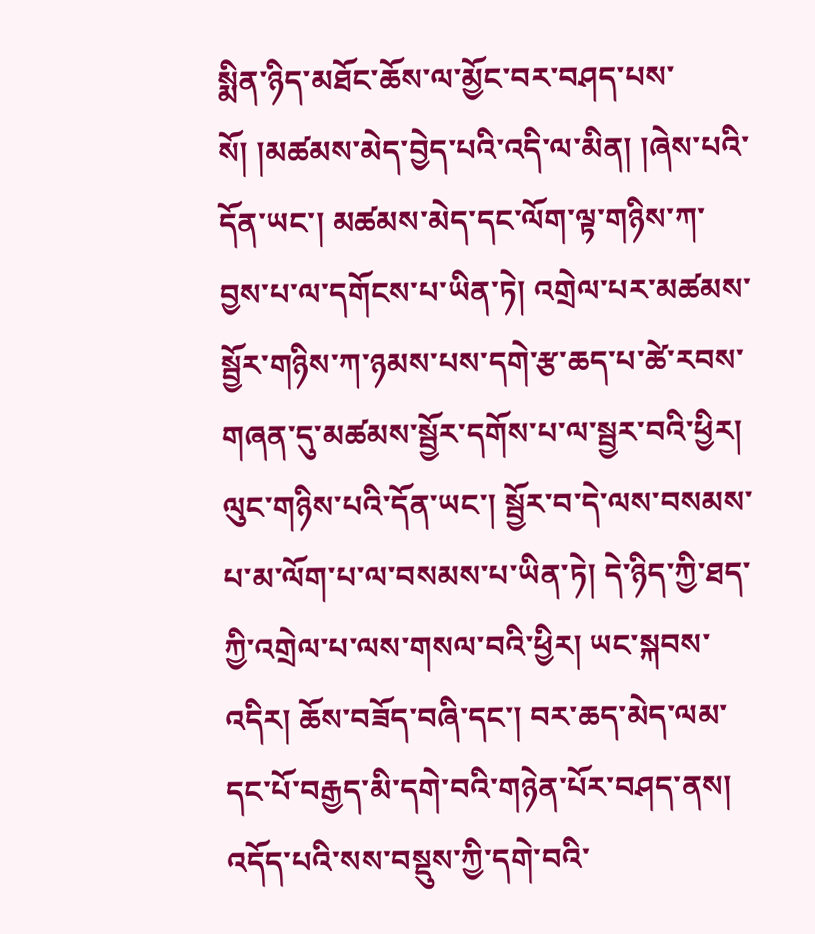སྨིན་ཉིད་མཐོང་ཆོས་ལ་མྱོང་བར་བཤད་པས་སོ། །མཚམས་མེད་བྱེད་པའི་འདི་ལ་མིན། །ཞེས་པའི་དོན་ཡང་། མཚམས་མེད་དང་ལོག་ལྟ་གཉིས་ཀ་བྱས་པ་ལ་དགོངས་པ་ཡིན་ཏེ། འགྲེལ་པར་མཚམས་སྦྱོར་གཉིས་ཀ་ཉམས་པས་དགེ་རྩ་ཆད་པ་ཚེ་རབས་གཞན་དུ་མཚམས་སྦྱོར་དགོས་པ་ལ་སྦྱར་བའི་ཕྱིར། ལུང་གཉིས་པའི་དོན་ཡང་། སྦྱོར་བ་དེ་ལས་བསམས་པ་མ་ལོག་པ་ལ་བསམས་པ་ཡིན་ཏེ། དེ་ཉིད་ཀྱི་ཐད་ཀྱི་འགྲེལ་པ་ལས་གསལ་བའི་ཕྱིར། ཡང་སྐབས་འདིར། ཆོས་བཟོད་བཞི་དང་། བར་ཆད་མེད་ལམ་དང་པོ་བརྒྱད་མི་དགེ་བའི་གཉེན་པོར་བཤད་ནས། འདོད་པའི་སས་བསྡུས་ཀྱི་དགེ་བའི་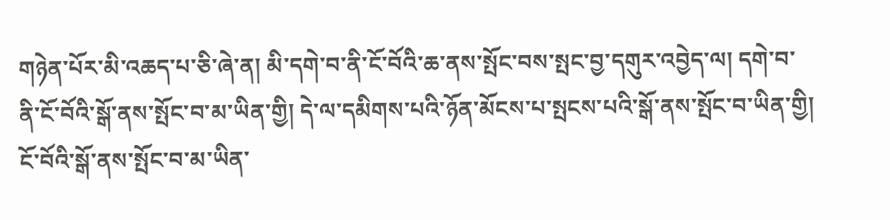གཉེན་པོར་མི་འཆད་པ་ཅི་ཞེ་ན། མི་དགེ་བ་ནི་ངོ་བོའི་ཆ་ནས་སྤོང་བས་སྤང་བྱ་དགུར་འབྱེད་ལ། དགེ་བ་ནི་ངོ་བོའི་སྒོ་ནས་སྤོང་བ་མ་ཡིན་གྱི། དེ་ལ་དམིགས་པའི་ཉོན་མོངས་པ་སྤངས་པའི་སྒོ་ནས་སྤོང་བ་ཡིན་གྱི། ངོ་བོའི་སྒོ་ནས་སྤོང་བ་མ་ཡིན་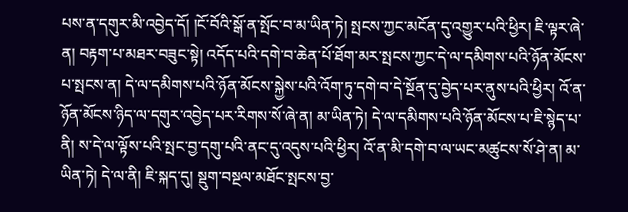པས་ན་དགུར་མི་འབྱེད་དོ། །ངོ་བོའི་སྒོ་ན་སྤོང་བ་མ་ཡིན་ཏེ། སྤངས་ཀྱང་མངོན་དུ་འགྱུར་པའི་ཕྱིར། ཇི་ལྟར་ཞེ་ན། བརྟག་པ་མཐར་བཟུང་སྟེ། འདོད་པའི་དགེ་བ་ཆེན་པོ་ཐོག་མར་སྤངས་ཀྱང་དེ་ལ་དམིགས་པའི་ཉོན་མོངས་པ་སྤངས་ན། དེ་ལ་དམིགས་པའི་ཉོན་མོངས་སྐྱེས་པའི་འོག་ཏུ་དགེ་བ་དེ་སྔོན་དུ་བྱེད་པར་ནུས་པའི་ཕྱིར། འོ་ན་ཉོན་མོངས་ཉིད་ལ་དགུར་འབྱེད་པར་རིགས་སོ་ཞེ་ན། མ་ཡིན་ཏེ། དེ་ལ་དམིགས་པའི་ཉོན་མོངས་པ་ཇི་སྙེད་པ་ནི། ས་དེ་ལ་ལྟོས་པའི་སྤང་བྱ་དགུ་པའི་ནང་དུ་འདུས་པའི་ཕྱིར། འོ་ན་མི་དགེ་བ་ལ་ཡང་མཚུངས་སོ་ཤེ་ན། མ་ཡིན་ཏེ། དེ་ལ་ནི། ཇི་སྐད་དུ། སྡུག་བསྔལ་མཐོང་སྤངས་བྱ་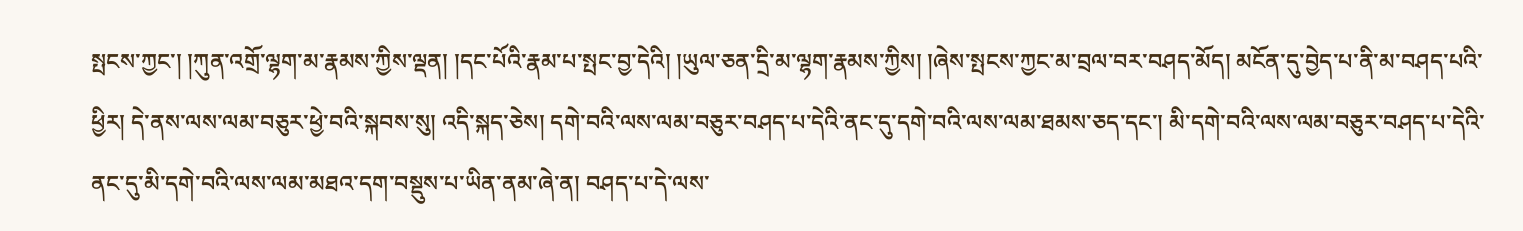སྤངས་ཀྱང་། །ཀུན་འགྲོ་ལྷག་མ་རྣམས་ཀྱིས་ལྡན། །དང་པོའི་རྣམ་པ་སྤང་བྱ་དེའི། །ཡུལ་ཅན་དྲི་མ་ལྷག་རྣམས་ཀྱིས། །ཞེས་སྤངས་ཀྱང་མ་བྲལ་བར་བཤད་མོད། མངོན་དུ་བྱེད་པ་ནི་མ་བཤད་པའི་ཕྱིར། དེ་ནས་ལས་ལམ་བཅུར་ཕྱེ་བའི་སྐབས་སུ། འདི་སྐད་ཅེས། དགེ་བའི་ལས་ལམ་བཅུར་བཤད་པ་དེའི་ནང་དུ་དགེ་བའི་ལས་ལམ་ཐམས་ཅད་དང་། མི་དགེ་བའི་ལས་ལམ་བཅུར་བཤད་པ་དེའི་ནང་དུ་མི་དགེ་བའི་ལས་ལམ་མཐའ་དག་བསྡུས་པ་ཡིན་ནམ་ཞེ་ན། བཤད་པ་དེ་ལས་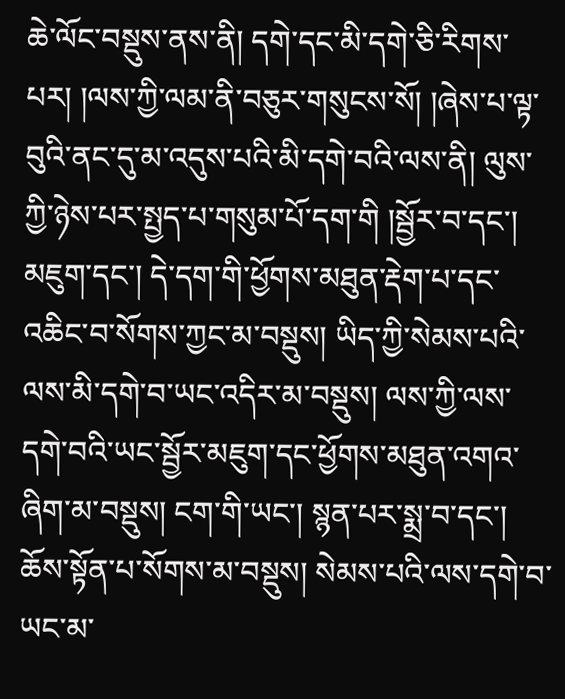ཆེ་ལོང་བསྡུས་ནས་ནི། དགེ་དང་མི་དགེ་ཅི་རིགས་པར། །ལས་ཀྱི་ལམ་ནི་བཅུར་གསུངས་སོ། །ཞེས་པ་ལྟ་བུའི་ནང་དུ་མ་འདུས་པའི་མི་དགེ་བའི་ལས་ནི། ལུས་ཀྱི་ཉེས་པར་སྤྱད་པ་གསུམ་པོ་དག་གི །སྦྱོར་བ་དང་། མཇུག་དང་། དེ་དག་གི་ཕྱོགས་མཐུན་རྡེག་པ་དང་འཆིང་བ་སོགས་ཀྱང་མ་བསྡུས། ཡིད་ཀྱི་སེམས་པའི་ལས་མི་དགེ་བ་ཡང་འདིར་མ་བསྡུས། ལས་ཀྱི་ལས་དགེ་བའི་ཡང་སྦྱོར་མཇུག་དང་ཕྱོགས་མཐུན་འགའ་ཞིག་མ་བསྡུས། ངག་གི་ཡང་། སྙན་པར་སྨྲ་བ་དང་། ཆོས་སྟོན་པ་སོགས་མ་བསྡུས། སེམས་པའི་ལས་དགེ་བ་ཡང་མ་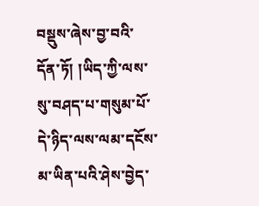བསྡུས་ཞེས་བྱ་བའི་དོན་ཏོ། །ཡིད་ཀྱི་ལས་སུ་བཤད་པ་གསུམ་པོ་དེ་ཉིད་ལས་ལམ་དངོས་མ་ཡིན་པའི་ཤེས་བྱེད་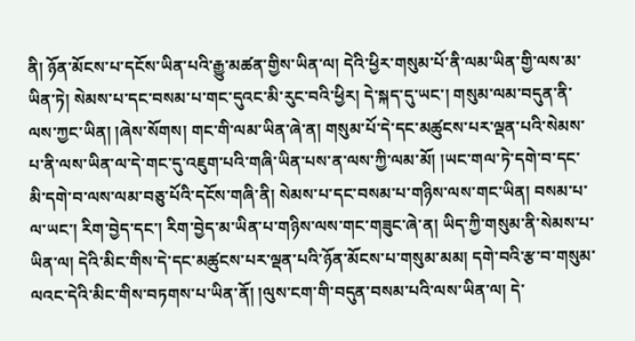ནི། ཉོན་མོངས་པ་དངོས་ཡིན་པའི་རྒྱུ་མཚན་གྱིས་ཡིན་ལ། དེའི་ཕྱིར་གསུམ་པོ་ནི་ལམ་ཡིན་གྱི་ལས་མ་ཡིན་ཏེ། སེམས་པ་དང་བསམ་པ་གང་དུའང་མི་རུང་བའི་ཕྱིར། དེ་སྐད་དུ་ཡང་། གསུམ་ལམ་བདུན་ནི་ལས་ཀྱང་ཡིན། །ཞེས་སོགས། གང་གི་ལམ་ཡིན་ཞེ་ན། གསུམ་པོ་དེ་དང་མཚུངས་པར་ལྡན་པའི་སེམས་པ་ནི་ལས་ཡིན་ལ་དེ་གང་དུ་འཇུག་པའི་གཞི་ཡིན་པས་ན་ལས་ཀྱི་ལམ་མོ། །ཡང་གལ་ཏེ་དགེ་བ་དང་མི་དགེ་བ་ལས་ལམ་བཅུ་པོའི་དངོས་གཞི་ནི། སེམས་པ་དང་བསམ་པ་གཉིས་ལས་གང་ཡིན། བསམ་པ་ལ་ཡང་། རིག་བྱེད་དང་། རིག་བྱེད་མ་ཡིན་པ་གཉིས་ལས་གང་གཟུང་ཞེ་ན། ཡིད་ཀྱི་གསུམ་ནི་སེམས་པ་ཡིན་ལ། དེའི་མིང་གིས་དེ་དང་མཚུངས་པར་ལྡན་པའི་ཉོན་མོངས་པ་གསུམ་མམ། དགེ་བའི་རྩ་བ་གསུམ་ལའང་དེའི་མིང་གིས་བཏགས་པ་ཡིན་ནོ། །ལུས་ངག་གི་བདུན་བསམ་པའི་ལས་ཡིན་ལ། དེ་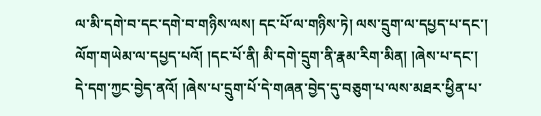ལ་མི་དགེ་བ་དང་དགེ་བ་གཉིས་ལས། དང་པོ་ལ་གཉིས་ཏེ། ལས་དྲུག་ལ་དཔྱད་པ་དང་། ལོག་གཡེམ་ལ་དཔྱད་པའོ། །དང་པོ་ནི། མི་དགེ་དྲུག་ནི་རྣམ་རིག་མིན། །ཞེས་པ་དང་། དེ་དག་ཀྱང་བྱེད་ནའོ། །ཞེས་པ་དྲུག་པོ་དེ་གཞན་བྱེད་དུ་བཅུག་པ་ལས་མཐར་ཕྱིན་པ་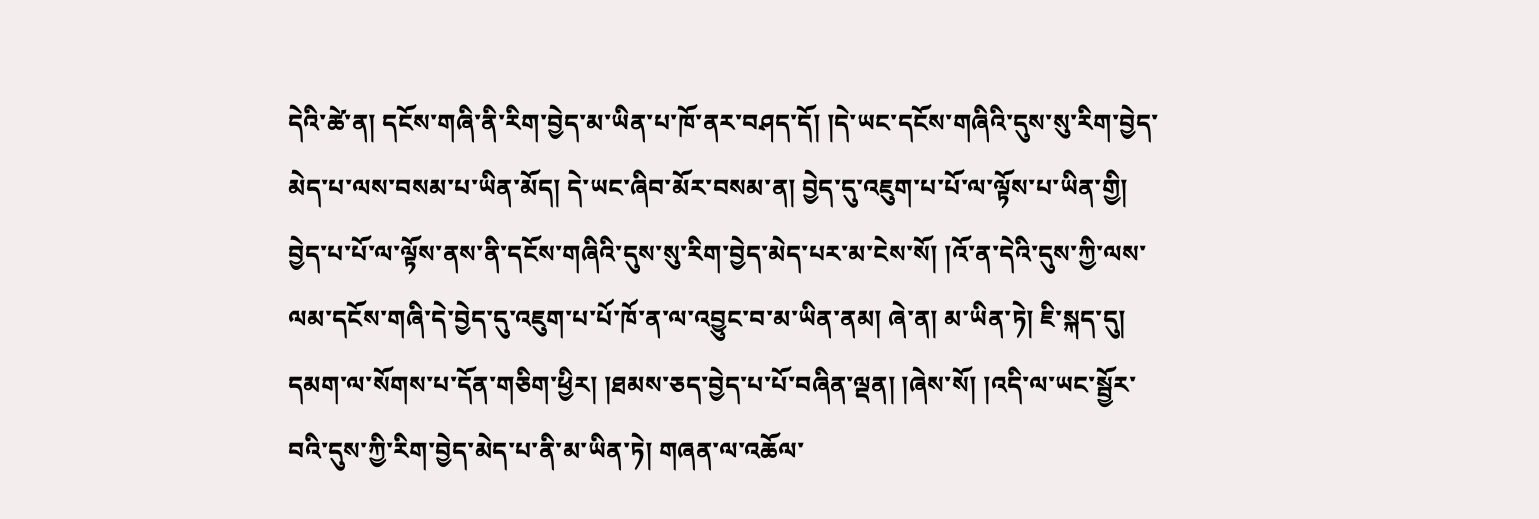དེའི་ཚེ་ན། དངོས་གཞི་ནི་རིག་བྱེད་མ་ཡིན་པ་ཁོ་ནར་བཤད་དོ། །དེ་ཡང་དངོས་གཞིའི་དུས་སུ་རིག་བྱེད་མེད་པ་ལས་བསམ་པ་ཡིན་མོད། དེ་ཡང་ཞིབ་མོར་བསམ་ན། བྱེད་དུ་འཇུག་པ་པོ་ལ་ལྟོས་པ་ཡིན་གྱི། བྱེད་པ་པོ་ལ་ལྟོས་ནས་ནི་དངོས་གཞིའི་དུས་སུ་རིག་བྱེད་མེད་པར་མ་ངེས་སོ། །འོ་ན་དེའི་དུས་ཀྱི་ལས་ལམ་དངོས་གཞི་དེ་བྱེད་དུ་འཇུག་པ་པོ་ཁོ་ན་ལ་འབྱུང་བ་མ་ཡིན་ནམ། ཞེ་ན། མ་ཡིན་ཏེ། ཇི་སྐད་དུ། དམག་ལ་སོགས་པ་དོན་གཅིག་ཕྱིར། །ཐམས་ཅད་བྱེད་པ་པོ་བཞིན་ལྡན། །ཞེས་སོ། །འདི་ལ་ཡང་སྦྱོར་བའི་དུས་ཀྱི་རིག་བྱེད་མེད་པ་ནི་མ་ཡིན་ཏེ། གཞན་ལ་འཆོལ་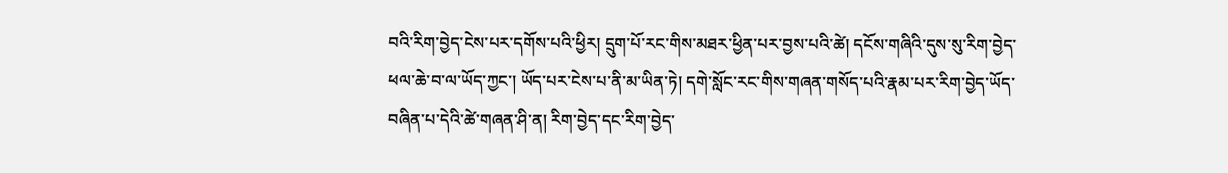བའི་རིག་བྱེད་ངེས་པར་དགོས་པའི་ཕྱིར། དྲུག་པོ་རང་གིས་མཐར་ཕྱིན་པར་བྱས་པའི་ཚེ། དངོས་གཞིའི་དུས་སུ་རིག་བྱེད་ཕལ་ཆེ་བ་ལ་ཡོད་ཀྱང་། ཡོད་པར་ངེས་པ་ནི་མ་ཡིན་ཏེ། དགེ་སློང་རང་གིས་གཞན་གསོད་པའི་རྣམ་པར་རིག་བྱེད་ཡོད་བཞིན་པ་དེའི་ཚེ་གཞན་ཤི་ན། རིག་བྱེད་དང་རིག་བྱེད་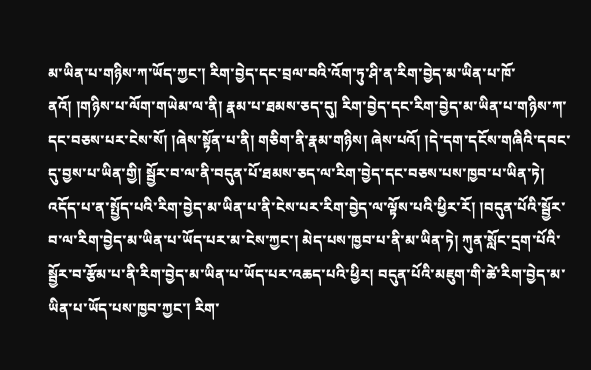མ་ཡིན་པ་གཉིས་ཀ་ཡོད་ཀྱང་། རིག་བྱེད་དང་བྲལ་བའི་འོག་ཏུ་ཤི་ན་རིག་བྱེད་མ་ཡིན་པ་ཁོ་ནའོ། །གཉིས་པ་ལོག་གཡེམ་ལ་ནི། རྣམ་པ་ཐམས་ཅད་དུ། རིག་བྱེད་དང་རིག་བྱེད་མ་ཡིན་པ་གཉིས་ཀ་དང་བཅས་པར་ངེས་སོ། །ཞེས་སྟོན་པ་ནི། གཅིག་ནི་རྣམ་གཉིས། ཞེས་པའོ། །དེ་དག་དངོས་གཞིའི་དབང་དུ་བྱས་པ་ཡིན་གྱི། སྦྱོར་བ་ལ་ནི་བདུན་པོ་ཐམས་ཅད་ལ་རིག་བྱེད་དང་བཅས་པས་ཁྱབ་པ་ཡིན་ཏེ། འདོད་པ་ན་སྤྱོད་པའི་རིག་བྱེད་མ་ཡིན་པ་ནི་ངེས་པར་རིག་བྱེད་ལ་ལྟོས་པའི་ཕྱིར་རོ། །བདུན་པོའི་སྦྱོར་བ་ལ་རིག་བྱེད་མ་ཡིན་པ་ཡོད་པར་མ་ངེས་ཀྱང་། མེད་པས་ཁྱབ་པ་ནི་མ་ཡིན་ཏེ། ཀུན་སློང་དྲག་པོའི་སྦྱོར་བ་རྩོམ་པ་ནི་རིག་བྱེད་མ་ཡིན་པ་ཡོད་པར་འཆད་པའི་ཕྱིར། བདུན་པོའི་མཇུག་གི་ཚེ་རིག་བྱེད་མ་ཡིན་པ་ཡོད་པས་ཁྱབ་ཀྱང་། རིག་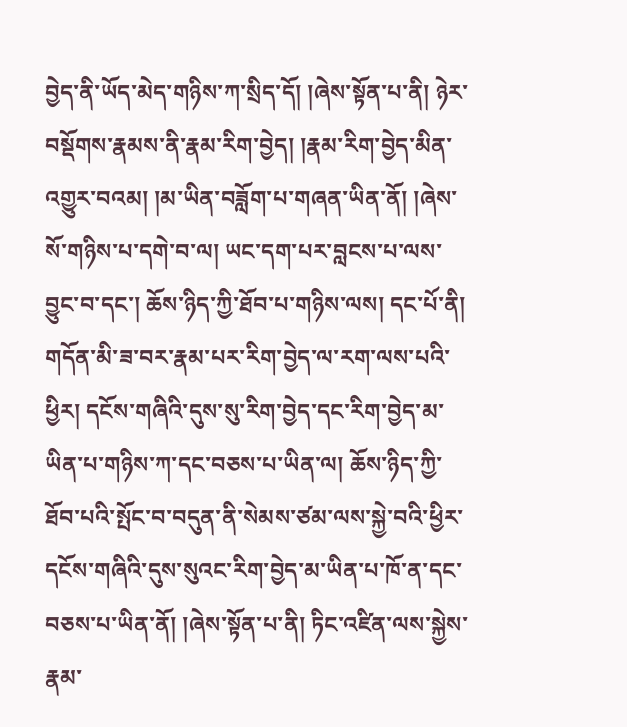བྱེད་ནི་ཡོད་མེད་གཉིས་ཀ་སྲིད་དོ། །ཞེས་སྟོན་པ་ནི། ཉེར་བསྡོགས་རྣམས་ནི་རྣམ་རིག་བྱེད། །རྣམ་རིག་བྱེད་མིན་འགྱུར་བའམ། །མ་ཡིན་བཟློག་པ་གཞན་ཡིན་ནོ། །ཞེས་སོ་གཉིས་པ་དགེ་བ་ལ། ཡང་དག་པར་བླངས་པ་ལས་བྱུང་བ་དང་། ཆོས་ཉིད་ཀྱི་ཐོབ་པ་གཉིས་ལས། དང་པོ་ནི། གདོན་མི་ཟ་བར་རྣམ་པར་རིག་བྱེད་ལ་རག་ལས་པའི་ཕྱིར། དངོས་གཞིའི་དུས་སུ་རིག་བྱེད་དང་རིག་བྱེད་མ་ཡིན་པ་གཉིས་ཀ་དང་བཅས་པ་ཡིན་ལ། ཆོས་ཉིད་ཀྱི་ཐོབ་པའི་སྤོང་བ་བདུན་ནི་སེམས་ཙམ་ལས་སྐྱེ་བའི་ཕྱིར་དངོས་གཞིའི་དུས་སུའང་རིག་བྱེད་མ་ཡིན་པ་ཁོ་ན་དང་བཅས་པ་ཡིན་ནོ། །ཞེས་སྟོན་པ་ནི། ཏིང་འཛིན་ལས་སྐྱེས་རྣམ་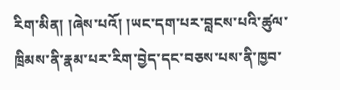རིག་མིན། །ཞེས་པའོ། །ཡང་དག་པར་བླངས་པའི་ཚུལ་ཁྲིམས་ནི་རྣམ་པར་རིག་བྱེད་དང་བཅས་པས་ནི་ཁྱབ་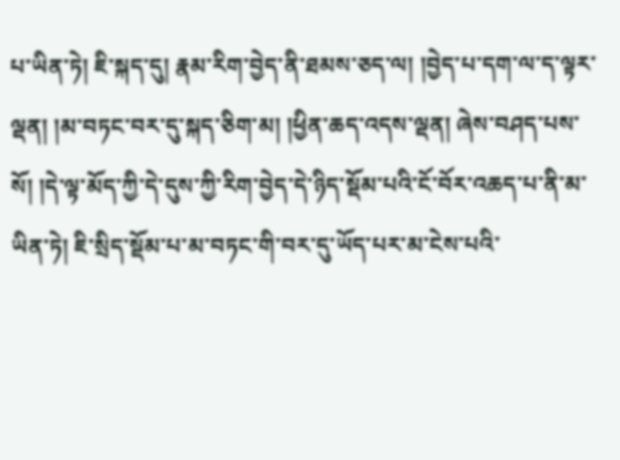པ་ཡིན་ཏེ། ཇི་སྐད་དུ། རྣམ་རིག་བྱེད་ནི་ཐམས་ཅད་ལ། །བྱེད་པ་དག་ལ་ད་ལྟར་ལྡན། །མ་བཏང་བར་དུ་སྐད་ཅིག་མ། །ཕྱིན་ཆད་འདས་ལྡན། ཞེས་བཤད་པས་སོ། །དེ་ལྟ་མོད་ཀྱི་དེ་དུས་ཀྱི་རིག་བྱེད་དེ་ཉིད་སྡོམ་པའི་ངོ་བོར་འཆད་པ་ནི་མ་ཡིན་ཏེ། ཇི་སྲིད་སྡོམ་པ་མ་བཏང་གི་བར་དུ་ཡོད་པར་མ་ངེས་པའི་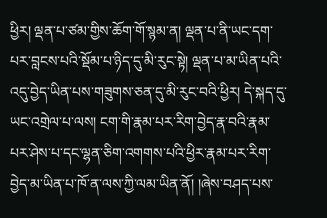ཕྱིར། ལྡན་པ་ཙམ་གྱིས་ཆོག་གོ་སྙམ་ན། ལྡན་པ་ནི་ཡང་དག་པར་བླངས་པའི་སྡོམ་པ་ཉིད་དུ་མི་རུང་སྟེ། ལྡན་པ་མ་ཡིན་པའི་འདུ་བྱེད་ཡིན་པས་གཟུགས་ཅན་དུ་མི་རུང་བའི་ཕྱིར། དེ་སྐད་དུ་ཡང་འགྲེལ་པ་ལས། ངག་གི་རྣམ་པར་རིག་བྱེད་རྣ་བའི་རྣམ་པར་ཤེས་པ་དང་ལྷན་ཅིག་འགགས་པའི་ཕྱིར་རྣམ་པར་རིག་བྱེད་མ་ཡིན་པ་ཁོ་ན་ལས་ཀྱི་ལམ་ཡིན་ནོ། །ཞེས་བཤད་པས་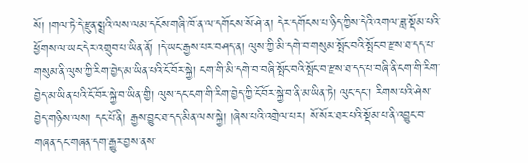སོ། །གལ་ཏེ་དེ་རྫུན་སྨྲའི་ལས་ལམ་དངོས་གཞི་ཁོ་ན་ལ་དགོངས་སོ་ཤེ་ན། དེར་དགོངས་པ་ཉིད་ཀྱིས་དེའི་འགལ་ཟླ་སྡོམ་པའི་ཕྱོགས་ལ་ཡང་དེར་འགྲུབ་པ་ཡིན་ནོ། །དེ་ཡང་རྒྱས་པར་བཤད་ན། ལུས་ཀྱི་མི་དགེ་བ་གསུམ་སྤོང་བའི་སྤོང་བ་རྫས་ཐ་དད་པ་གསུམ་ནི་ལུས་ཀྱི་རིག་བྱེད་མ་ཡིན་པའི་ངོ་བོར་སྐྱེ། ངག་གི་མི་དགེ་བ་བཞི་སྤོང་བའི་སྤོང་བ་རྫས་ཐ་དད་པ་བཞི་ནི་ངག་གི་རིག་བྱེད་མ་ཡིན་པའི་ངོ་བོར་སྐྱེ་བ་ཡིན་གྱི། ལུས་དང་ངག་གི་རིག་བྱེད་ཀྱི་ངོ་བོར་སྐྱེ་བ་ནི་མ་ཡིན་ཏེ། ལུང་དང་། རིགས་པའི་ཤེས་བྱེད་གཉིས་ལས། དང་པོ་ནི། རྒྱས་བྱུང་ཐ་དད་མིན་ལས་སྐྱེ། །ཞེས་པའི་འགྲེལ་པར། སོ་སོར་ཐར་པའི་སྡོམ་པ་ནི་འབྱུང་བ་གཞན་དང་གཞན་དག་རྒྱུར་བྱས་ནས་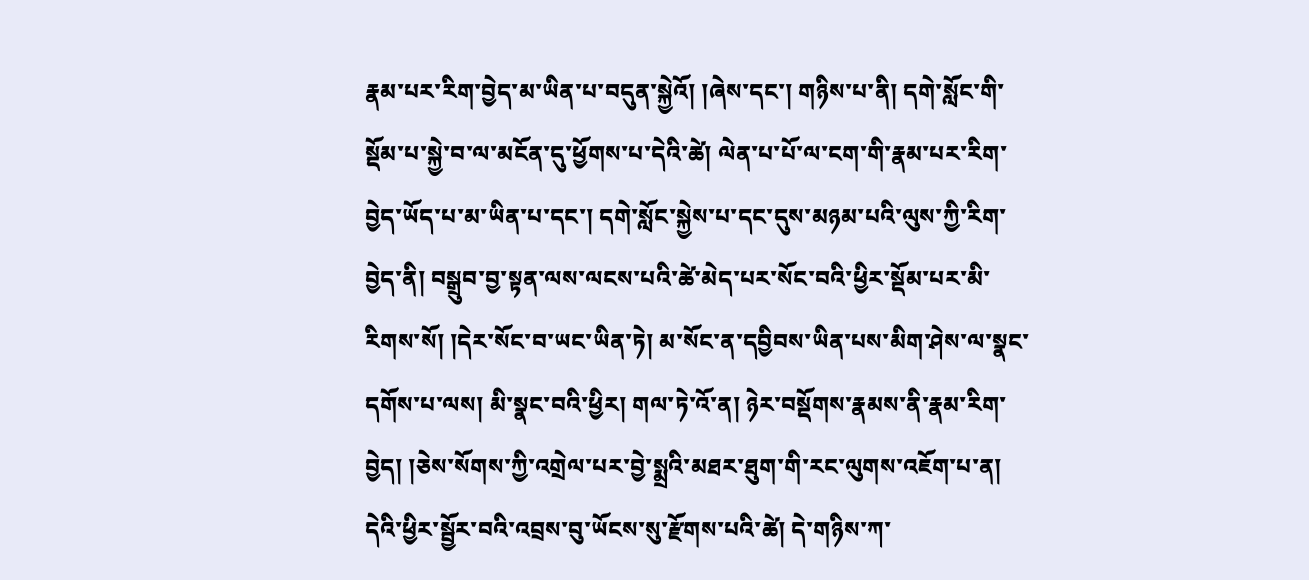རྣམ་པར་རིག་བྱེད་མ་ཡིན་པ་བདུན་སྐྱེའོ། །ཞེས་དང་། གཉིས་པ་ནི། དགེ་སློང་གི་སྡོམ་པ་སྐྱེ་བ་ལ་མངོན་དུ་ཕྱོགས་པ་དེའི་ཚེ། ལེན་པ་པོ་ལ་ངག་གི་རྣམ་པར་རིག་བྱེད་ཡོད་པ་མ་ཡིན་པ་དང་། དགེ་སློང་སྐྱེས་པ་དང་དུས་མཉམ་པའི་ལུས་ཀྱི་རིག་བྱེད་ནི། བསྒྲུབ་བྱ་སྟན་ལས་ལངས་པའི་ཚེ་མེད་པར་སོང་བའི་ཕྱིར་སྡོམ་པར་མི་རིགས་སོ། །དེར་སོང་བ་ཡང་ཡིན་ཏེ། མ་སོང་ན་དབྱིབས་ཡིན་པས་མིག་ཤེས་ལ་སྣང་དགོས་པ་ལས། མི་སྣང་བའི་ཕྱིར། གལ་ཏེ་འོ་ན། ཉེར་བསྡོགས་རྣམས་ནི་རྣམ་རིག་བྱེད། །ཅེས་སོགས་ཀྱི་འགྲེལ་པར་བྱེ་སྨྲའི་མཐར་ཐུག་གི་རང་ལུགས་འཇོག་པ་ན། དེའི་ཕྱིར་སྦྱོར་བའི་འབྲས་བུ་ཡོངས་སུ་རྫོགས་པའི་ཚེ། དེ་གཉིས་ཀ་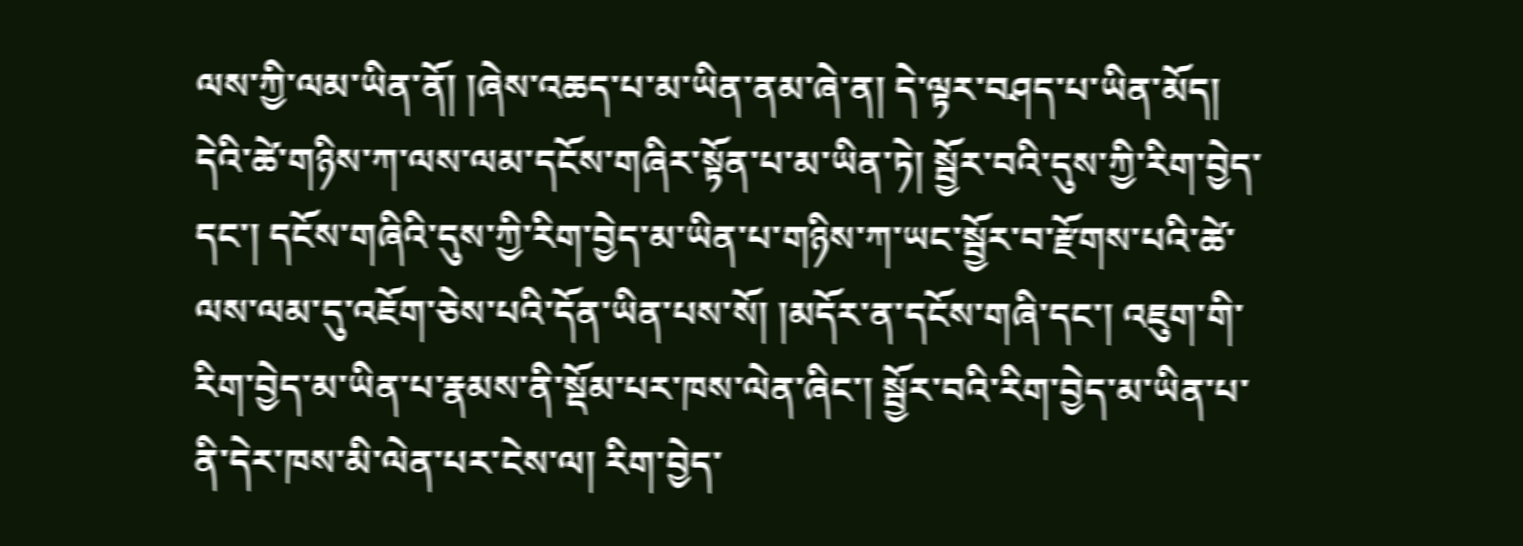ལས་ཀྱི་ལམ་ཡིན་ནོ། །ཞེས་འཆད་པ་མ་ཡིན་ནམ་ཞེ་ན། དེ་ལྟར་བཤད་པ་ཡིན་མོད། དེའི་ཚེ་གཉིས་ཀ་ལས་ལམ་དངོས་གཞིར་སྟོན་པ་མ་ཡིན་ཏེ། སྦྱོར་བའི་དུས་ཀྱི་རིག་བྱེད་དང་། དངོས་གཞིའི་དུས་ཀྱི་རིག་བྱེད་མ་ཡིན་པ་གཉིས་ཀ་ཡང་སྦྱོར་བ་རྫོགས་པའི་ཚེ་ལས་ལམ་དུ་འཇོག་ཅེས་པའི་དོན་ཡིན་པས་སོ། །མདོར་ན་དངོས་གཞི་དང་། འཇུག་གི་རིག་བྱེད་མ་ཡིན་པ་རྣམས་ནི་སྡོམ་པར་ཁས་ལེན་ཞིང་། སྦྱོར་བའི་རིག་བྱེད་མ་ཡིན་པ་ནི་དེར་ཁས་མི་ལེན་པར་ངེས་ལ། རིག་བྱེད་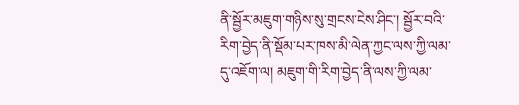ནི་སྦྱོར་མཇུག་གཉིས་སུ་གྲངས་ངེས་ཤིང་། སྦྱོར་བའི་རིག་བྱེད་ནི་སྡོམ་པར་ཁས་མི་ལེན་ཀྱང་ལས་ཀྱི་ལམ་དུ་འཇོག་ལ། མཇུག་གི་རིག་བྱེད་ནི་ལས་ཀྱི་ལམ་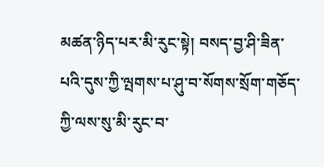མཚན་ཉིད་པར་མི་རུང་སྟེ། བསད་བྱ་ཤི་ཟིན་པའི་དུས་ཀྱི་ལྤགས་པ་ཤུ་བ་སོགས་སྲོག་གཅོད་ཀྱི་ལས་སུ་མི་རུང་བ་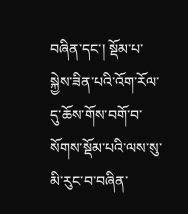བཞིན་དང་། སྡོམ་པ་སྐྱེས་ཟིན་པའི་འོག་རོལ་དུ་ཆོས་གོས་བགོ་བ་སོགས་སྡོམ་པའི་ལས་སུ་མི་རུང་བ་བཞིན་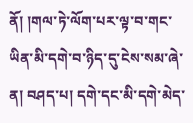ནོ། །གལ་ཏེ་ལོག་པར་ལྟ་བ་གང་ཡིན་མི་དགེ་བ་ཉིད་དུ་ངེས་སམ་ཞེ་ན། བཤད་པ། དགེ་དང་མི་དགེ་མེད་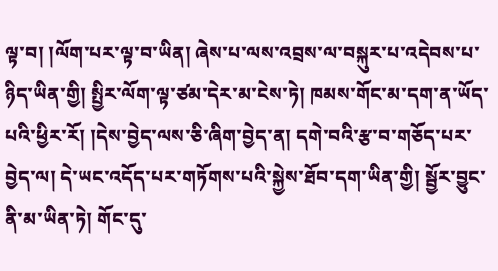ལྟ་བ། །ལོག་པར་ལྟ་བ་ཡིན། ཞེས་པ་ལས་འབྲས་ལ་བསྐུར་པ་འདེབས་པ་ཉིད་ཡིན་གྱི། སྤྱིར་ལོག་ལྟ་ཙམ་དེར་མ་ངེས་ཏེ། ཁམས་གོང་མ་དག་ན་ཡོད་པའི་ཕྱིར་རོ། །དེས་བྱེད་ལས་ཅི་ཞིག་བྱེད་ན། དགེ་བའི་རྩ་བ་གཅོད་པར་བྱེད་ལ། དེ་ཡང་འདོད་པར་གཏོགས་པའི་སྐྱེས་ཐོབ་དག་ཡིན་གྱི། སྦྱོར་བྱུང་ནི་མ་ཡིན་ཏེ། གོང་དུ་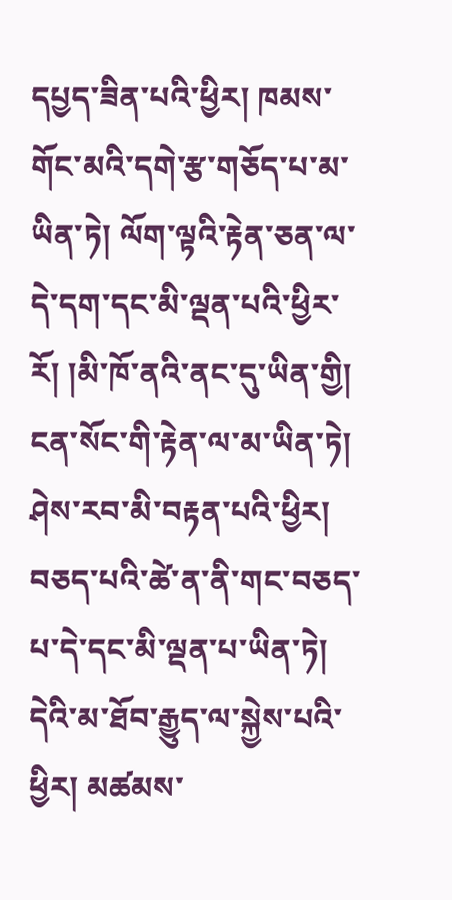དཔྱད་ཟིན་པའི་ཕྱིར། ཁམས་གོང་མའི་དགེ་རྩ་གཅོད་པ་མ་ཡིན་ཏེ། ལོག་ལྟའི་རྟེན་ཅན་ལ་དེ་དག་དང་མི་ལྡན་པའི་ཕྱིར་རོ། །མི་ཁོ་ནའི་ནང་དུ་ཡིན་གྱི། ངན་སོང་གི་རྟེན་ལ་མ་ཡིན་ཏེ། ཤེས་རབ་མི་བརྟན་པའི་ཕྱིར། བཅད་པའི་ཚེ་ན་ནི་གང་བཅད་པ་དེ་དང་མི་ལྡན་པ་ཡིན་ཏེ། དེའི་མ་ཐོབ་རྒྱུད་ལ་སྐྱེས་པའི་ཕྱིར། མཚམས་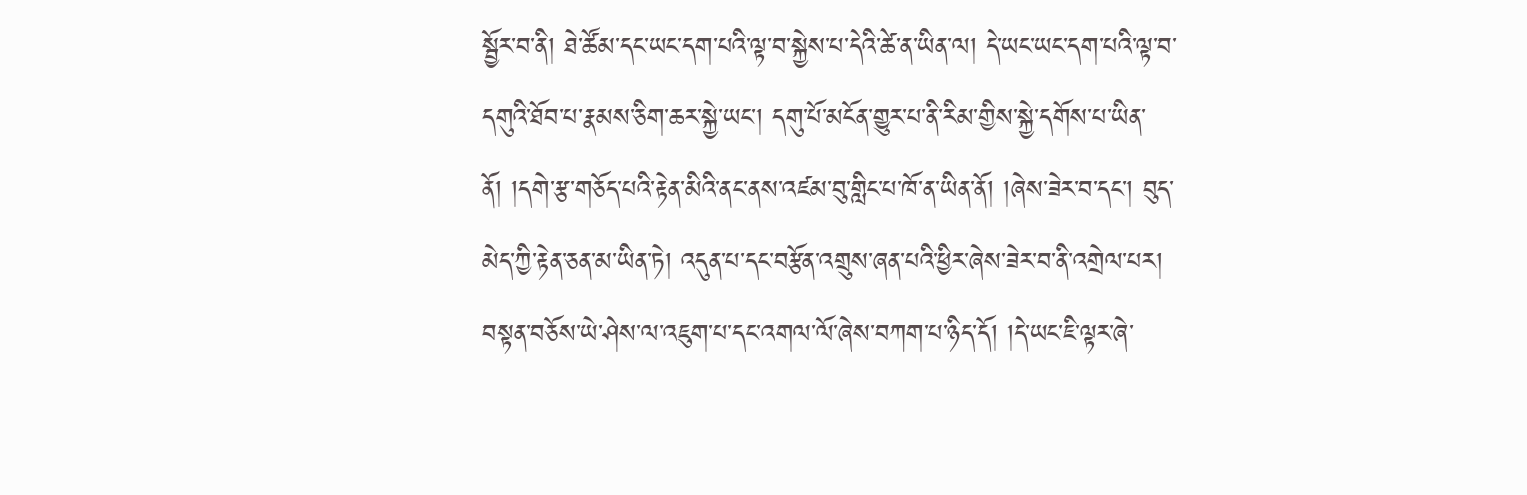སྦྱོར་བ་ནི། ཐེ་ཚོམ་དང་ཡང་དག་པའི་ལྟ་བ་སྐྱེས་པ་དེའི་ཚེ་ན་ཡིན་ལ། དེ་ཡང་ཡང་དག་པའི་ལྟ་བ་དགུའི་ཐོབ་པ་རྣམས་ཅིག་ཆར་སྐྱེ་ཡང་། དགུ་པོ་མངོན་གྱུར་པ་ནི་རིམ་གྱིས་སྐྱེ་དགོས་པ་ཡིན་ནོ། །དགེ་རྩ་གཅོད་པའི་རྟེན་མིའི་ནང་ནས་འཛམ་བུ་གླིང་པ་ཁོ་ན་ཡིན་ནོ། །ཞེས་ཟེར་བ་དང་། བུད་མེད་ཀྱི་རྟེན་ཅན་མ་ཡིན་ཏེ། འདུན་པ་དང་བརྩོན་འགྲུས་ཞན་པའི་ཕྱིར་ཞེས་ཟེར་བ་ནི་འགྲེལ་པར། བསྟན་བཅོས་ཡེ་ཤེས་ལ་འཇུག་པ་དང་འགལ་ལོ་ཞེས་བཀག་པ་ཉིད་དོ། །དེ་ཡང་ཇི་ལྟར་ཞེ་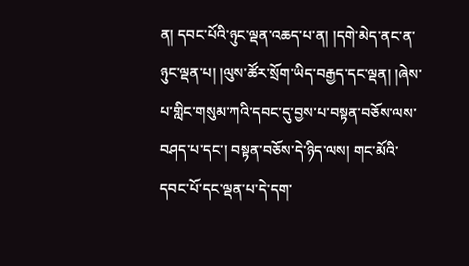ན། དབང་པོའི་ཉུང་ལྡན་འཆད་པ་ན། །དགེ་མེད་ནང་ན་ཉུང་ལྡན་པ། །ལུས་ཚོར་སྲོག་ཡིད་བརྒྱད་དང་ལྡན། །ཞེས་པ་གླིང་གསུམ་ཀའི་དབང་དུ་བྱས་པ་བསྟན་བཅོས་ལས་བཤད་པ་དང་། བསྟན་བཅོས་དེ་ཉིད་ལས། གང་མོའི་དབང་པོ་དང་ལྡན་པ་དེ་དག་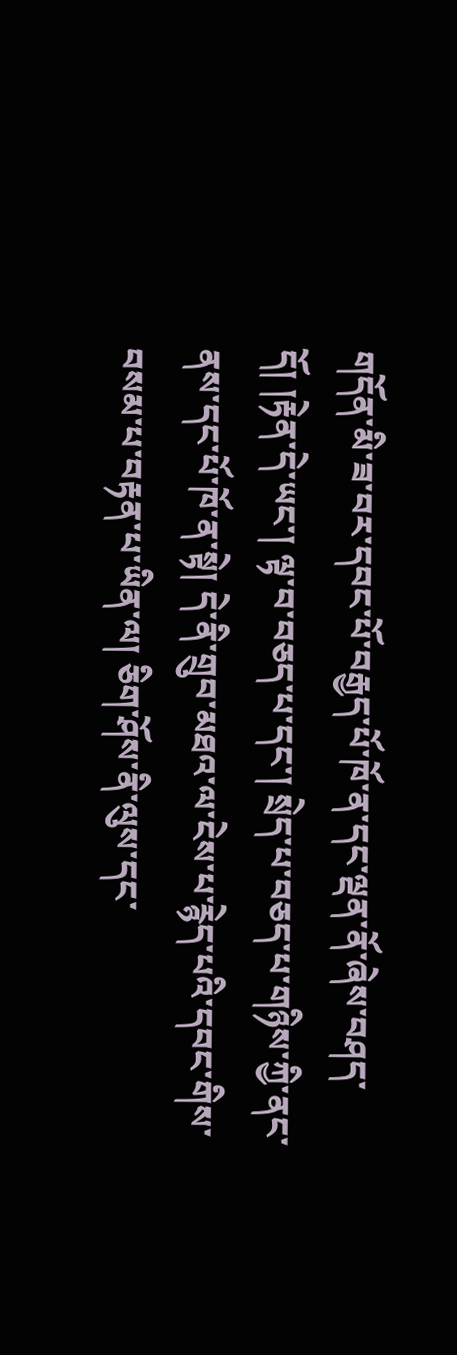གདོན་མི་ཟ་བར་དབང་པོ་བརྒྱད་པོ་ཁོ་ན་དང་ལྡན་ནོ་ཞེས་བཤད་དོ། །རྟེན་དེ་ཡང་། ལྟ་བ་བཅད་པ་དང་། སྲེད་པ་བཅད་པ་གཉིས་ཀྱི་ནང་ནས་དང་པོ་ཁོ་ན་སྟེ། དེ་ནི་གྲུབ་མཐའ་ལ་ངེས་པ་རྙེད་པའི་དབང་གིས་བསམ་པ་བརྟན་པ་ཡིན་ལ། ཅིག་ཤོས་ནི་ལུས་དང་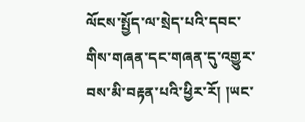ལོངས་སྤྱོད་ལ་སྲེད་པའི་དབང་གིས་གཞན་དང་གཞན་དུ་འགྱུར་བས་མི་བརྟན་པའི་ཕྱིར་རོ། །ཡང་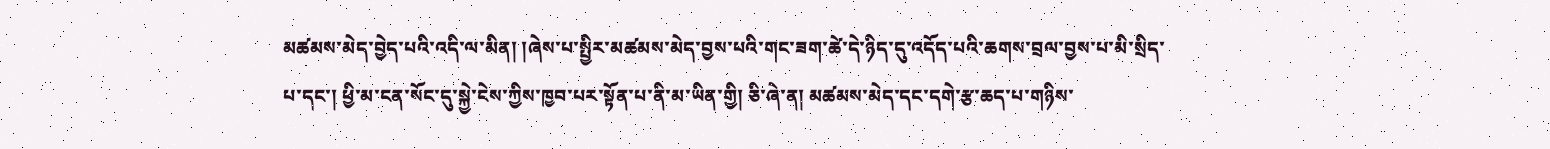མཚམས་མེད་བྱེད་པའི་འདི་ལ་མིན། །ཞེས་པ་སྤྱིར་མཚམས་མེད་བྱས་པའི་གང་ཟག་ཚེ་དེ་ཉིད་དུ་འདོད་པའི་ཆགས་བྲལ་བྱས་པ་མི་སྲིད་པ་དང་། ཕྱི་མ་ངན་སོང་དུ་སྐྱེ་ངེས་ཀྱིས་ཁྱབ་པར་སྟོན་པ་ནི་མ་ཡིན་གྱི། ཅི་ཞེ་ན། མཚམས་མེད་དང་དགེ་རྩ་ཆད་པ་གཉིས་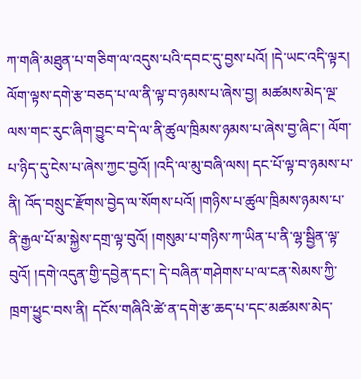ཀ་གཞི་མཐུན་པ་གཅིག་ལ་འདུས་པའི་དབང་དུ་བྱས་པའོ། །དེ་ཡང་འདི་ལྟར། ལོག་ལྟས་དགེ་རྩ་བཅད་པ་ལ་ནི་ལྟ་བ་ཉམས་པ་ཞེས་བྱ། མཚམས་མེད་ལྔ་ལས་གང་རུང་ཞིག་བྱུང་བ་དེ་ལ་ནི་ཚུལ་ཁྲིམས་ཉམས་པ་ཞེས་བྱ་ཞིང་། ལོག་པ་ཉིད་དུ་ངེས་པ་ཞེས་ཀྱང་བྱའོ། །འདི་ལ་མུ་བཞི་ལས། དང་པོ་ལྟ་བ་ཉམས་པ་ནི། འོད་བསྲུང་རྫོགས་བྱེད་ལ་སོགས་པའོ། །གཉིས་པ་ཚུལ་ཁྲིམས་ཉམས་པ་ནི་རྒྱལ་པོ་མ་སྐྱེས་དགྲ་ལྟ་བུའོ། །གསུམ་པ་གཉིས་ཀ་ཡིན་པ་ནི་ལྷ་སྦྱིན་ལྟ་བུའོ། །དགེ་འདུན་གྱི་དབྱེན་དང་། དེ་བཞིན་གཤེགས་པ་ལ་ངན་སེམས་ཀྱི་ཁྲག་ཕྱུང་བས་ནི། དངོས་གཞིའི་ཚེ་ན་དགེ་རྩ་ཆད་པ་དང་མཚམས་མེད་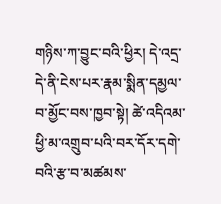གཉིས་ཀ་བྱུང་བའི་ཕྱིར། དེ་འདྲ་དེ་ནི་ངེས་པར་རྣམ་སྨིན་དམྱལ་བ་མྱོང་བས་ཁྱབ་སྟེ། ཚེ་འདིའམ་ཕྱི་མ་འགྲུབ་པའི་བར་དོར་དགེ་བའི་རྩ་བ་མཚམས་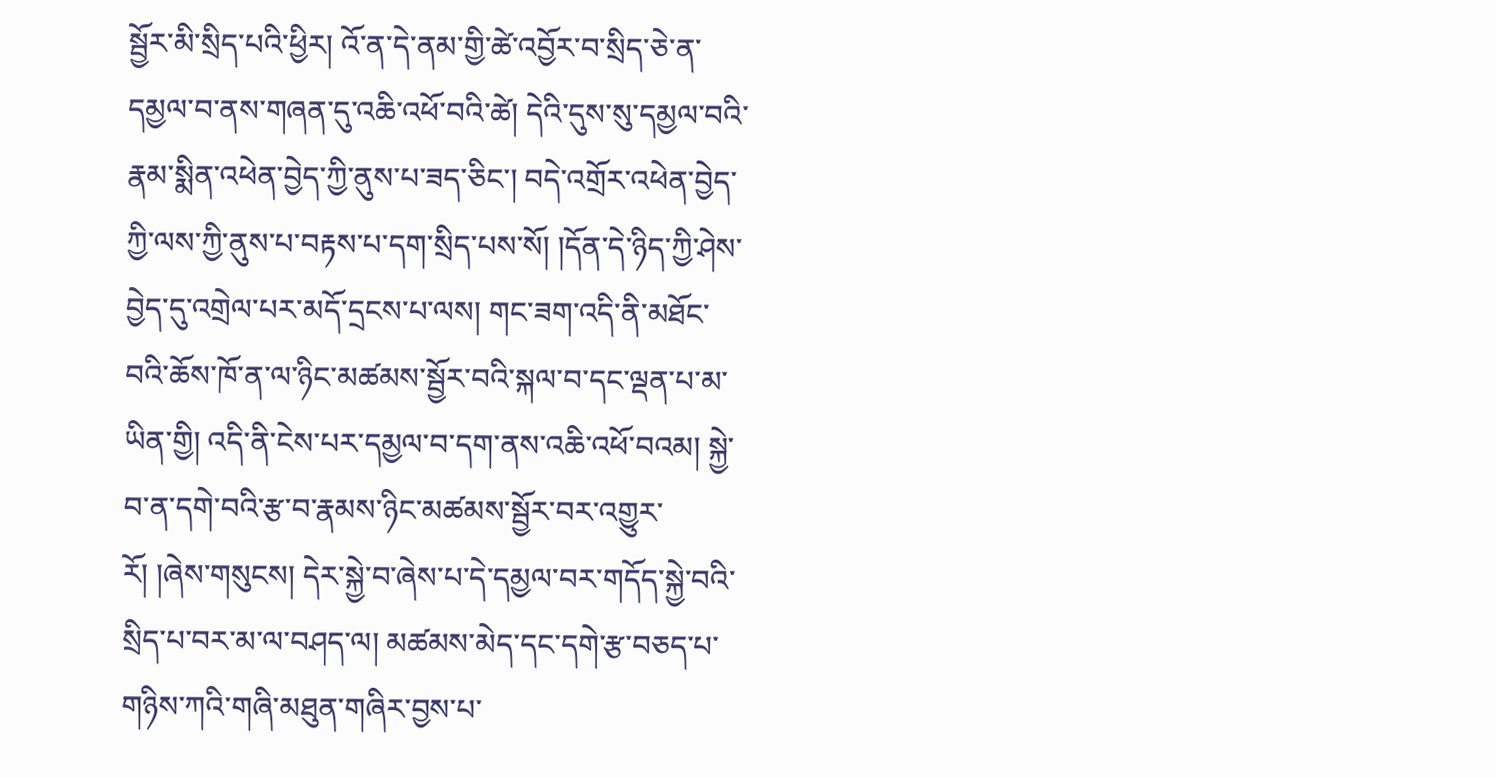སྦྱོར་མི་སྲིད་པའི་ཕྱིར། འོ་ན་དེ་ནམ་གྱི་ཚེ་འབྱོར་བ་སྲིད་ཅེ་ན་དམྱལ་བ་ནས་གཞན་དུ་འཆི་འཕོ་བའི་ཚེ། དེའི་དུས་སུ་དམྱལ་བའི་རྣམ་སྨིན་འཕེན་བྱེད་ཀྱི་ནུས་པ་ཟད་ཅིང་། བདེ་འགྲོར་འཕེན་བྱེད་ཀྱི་ལས་ཀྱི་ནུས་པ་བརྟས་པ་དག་སྲིད་པས་སོ། །དོན་དེ་ཉིད་ཀྱི་ཤེས་བྱེད་དུ་འགྲེལ་པར་མདོ་དྲངས་པ་ལས། གང་ཟག་འདི་ནི་མཐོང་བའི་ཆོས་ཁོ་ན་ལ་ཉིང་མཚམས་སྦྱོར་བའི་སྐལ་བ་དང་ལྡན་པ་མ་ཡིན་གྱི། འདི་ནི་ངེས་པར་དམྱལ་བ་དག་ནས་འཆི་འཕོ་བའམ། སྐྱེ་བ་ན་དགེ་བའི་རྩ་བ་རྣམས་ཉིང་མཚམས་སྦྱོར་བར་འགྱུར་རོ། །ཞེས་གསུངས། དེར་སྐྱེ་བ་ཞེས་པ་དེ་དམྱལ་བར་གདོད་སྐྱེ་བའི་སྲིད་པ་བར་མ་ལ་བཤད་ལ། མཚམས་མེད་དང་དགེ་རྩ་བཅད་པ་གཉིས་ཀའི་གཞི་མཐུན་གཞིར་བྱས་པ་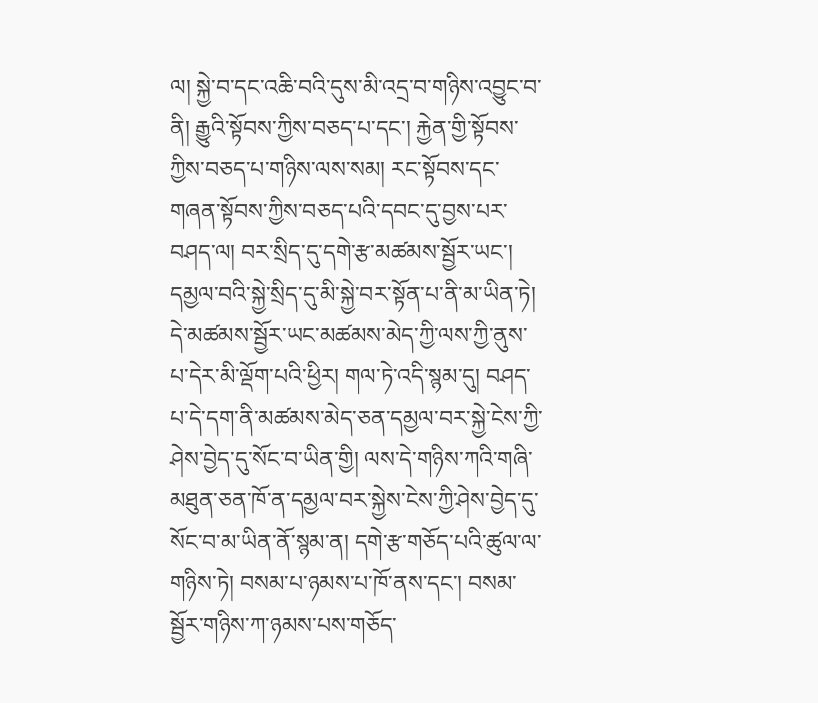ལ། སྐྱེ་བ་དང་འཆི་བའི་དུས་མི་འདྲ་བ་གཉིས་འབྱུང་བ་ནི། རྒྱུའི་སྟོབས་ཀྱིས་བཅད་པ་དང་། རྐྱེན་གྱི་སྟོབས་ཀྱིས་བཅད་པ་གཉིས་ལས་སམ། རང་སྟོབས་དང་གཞན་སྟོབས་ཀྱིས་བཅད་པའི་དབང་དུ་བྱས་པར་བཤད་ལ། བར་སྲིད་དུ་དགེ་རྩ་མཚམས་སྦྱོར་ཡང་། དམྱལ་བའི་སྐྱེ་སྲིད་དུ་མི་སྐྱེ་བར་སྟོན་པ་ནི་མ་ཡིན་ཏེ། དེ་མཚམས་སྦྱོར་ཡང་མཚམས་མེད་ཀྱི་ལས་ཀྱི་ནུས་པ་དེར་མི་ལྡོག་པའི་ཕྱིར། གལ་ཏེ་འདི་སྙམ་དུ། བཤད་པ་དེ་དག་ནི་མཚམས་མེད་ཅན་དམྱལ་བར་སྐྱེ་ངེས་ཀྱི་ཤེས་བྱེད་དུ་སོང་བ་ཡིན་གྱི། ལས་དེ་གཉིས་ཀའི་གཞི་མཐུན་ཅན་ཁོ་ན་དམྱལ་བར་སྐྱེས་ངེས་ཀྱི་ཤེས་བྱེད་དུ་སོང་བ་མ་ཡིན་ནོ་སྙམ་ན། དགེ་རྩ་གཅོད་པའི་ཚུལ་ལ་གཉིས་ཏེ། བསམ་པ་ཉམས་པ་ཁོ་ནས་དང་། བསམ་སྦྱོར་གཉིས་ཀ་ཉམས་པས་གཅོད་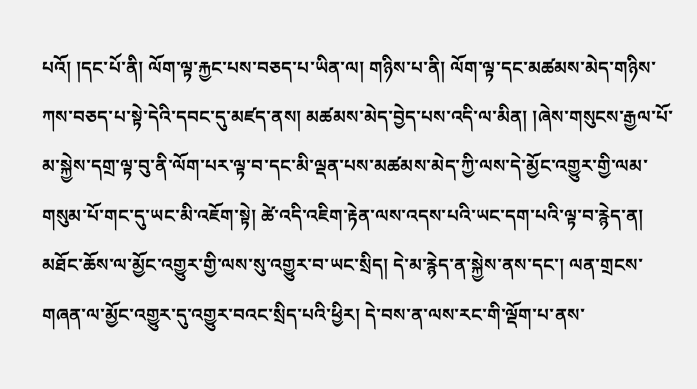པའོ། །དང་པོ་ནི། ལོག་ལྟ་རྐྱང་པས་བཅད་པ་ཡིན་ལ། གཉིས་པ་ནི། ལོག་ལྟ་དང་མཚམས་མེད་གཉིས་ཀས་བཅད་པ་སྟེ་དེའི་དབང་དུ་མཛད་ནས། མཚམས་མེད་བྱེད་པས་འདི་ལ་མིན། །ཞེས་གསུངས་རྒྱལ་པོ་མ་སྐྱེས་དགྲ་ལྟ་བུ་ནི་ལོག་པར་ལྟ་བ་དང་མི་ལྡན་པས་མཚམས་མེད་ཀྱི་ལས་དེ་མྱོང་འགྱུར་གྱི་ལམ་གསུམ་པོ་གང་དུ་ཡང་མི་འཇོག་སྟེ། ཚེ་འདི་འཇིག་རྟེན་ལས་འདས་པའི་ཡང་དག་པའི་ལྟ་བ་རྙེད་ན། མཐོང་ཆོས་ལ་མྱོང་འགྱུར་གྱི་ལས་སུ་འགྱུར་བ་ཡང་སྲིད། དེ་མ་རྙེད་ན་སྐྱེས་ནས་དང་། ལན་གྲངས་གཞན་ལ་མྱོང་འགྱུར་དུ་འགྱུར་བའང་སྲིད་པའི་ཕྱིར། དེ་བས་ན་ལས་རང་གི་ལྡོག་པ་ནས་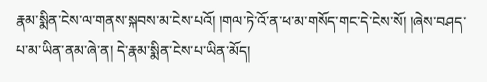རྣམ་སྨིན་ངེས་ལ་གནས་སྐབས་མ་ངེས་པའོ། །གལ་ཏེ་འོ་ན་ཕ་མ་གསོད་གང་དེ་ངེས་སོ། །ཞེས་བཤད་པ་མ་ཡིན་ནམ་ཞེ་ན། དེ་རྣམ་སྨིན་ངེས་པ་ཡིན་མོད།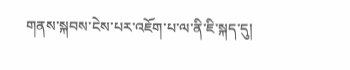གནས་སྐབས་ངེས་པར་འཇོག་པ་ལ་ནི་ཇི་སྐད་དུ།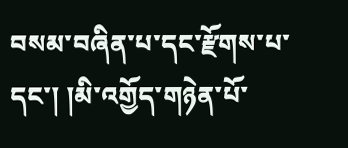བསམ་བཞིན་པ་དང་རྫོགས་པ་དང་། །མི་འགྱོད་གཉེན་པོ་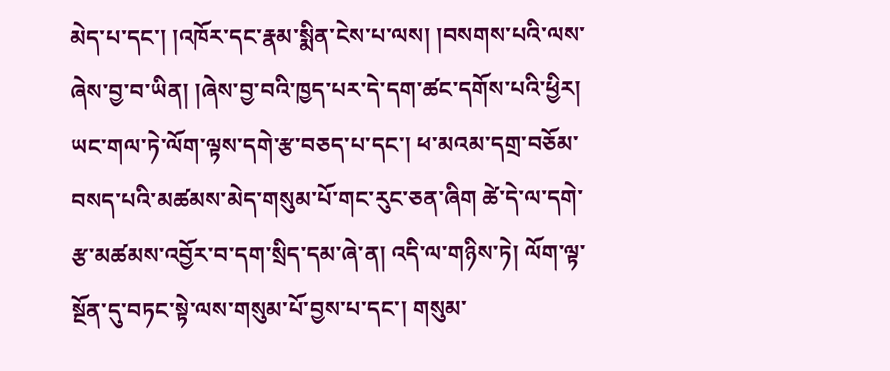མེད་པ་དང་། །འཁོར་དང་རྣམ་སྨིན་ངེས་པ་ལས། །བསགས་པའི་ལས་ཞེས་བྱ་བ་ཡིན། །ཞེས་བྱ་བའི་ཁྱད་པར་དེ་དག་ཚང་དགོས་པའི་ཕྱིར། ཡང་གལ་ཏེ་ལོག་ལྟས་དགེ་རྩ་བཅད་པ་དང་། ཕ་མའམ་དགྲ་བཅོམ་བསད་པའི་མཚམས་མེད་གསུམ་པོ་གང་རུང་ཅན་ཞིག ཚེ་དེ་ལ་དགེ་རྩ་མཚམས་འབྱོར་བ་དག་སྲིད་དམ་ཞེ་ན། འདི་ལ་གཉིས་ཏེ། ལོག་ལྟ་སྔོན་དུ་བཏང་སྟེ་ལས་གསུམ་པོ་བྱས་པ་དང་། གསུམ་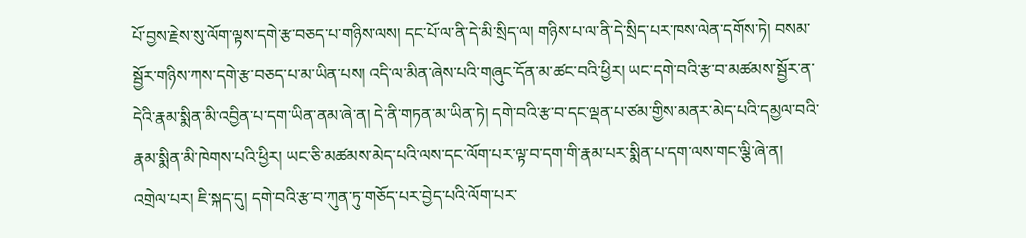པོ་བྱས་རྗེས་སུ་ལོག་ལྟས་དགེ་རྩ་བཅད་པ་གཉིས་ལས། དང་པོ་ལ་ནི་དེ་མི་སྲིད་ལ། གཉིས་པ་ལ་ནི་དེ་སྲིད་པར་ཁས་ལེན་དགོས་ཏེ། བསམ་སྦྱོར་གཉིས་ཀས་དགེ་རྩ་བཅད་པ་མ་ཡིན་པས། འདི་ལ་མིན་ཞེས་པའི་གཞུང་དོན་མ་ཚང་བའི་ཕྱིར། ཡང་དགེ་བའི་རྩ་བ་མཚམས་སྦྱོར་ན་དེའི་རྣམ་སྨིན་མི་འབྱིན་པ་དག་ཡིན་ནམ་ཞེ་ན། དེ་ནི་གཏན་མ་ཡིན་ཏེ། དགེ་བའི་རྩ་བ་དང་ལྡན་པ་ཙམ་གྱིས་མནར་མེད་པའི་དམྱལ་བའི་རྣམ་སྨིན་མི་ཁེགས་པའི་ཕྱིར། ཡང་ཅི་མཚམས་མེད་པའི་ལས་དང་ལོག་པར་ལྟ་བ་དག་གི་རྣམ་པར་སྨིན་པ་དག་ལས་གང་ལྕི་ཞེ་ན། འགྲེལ་པར། ཇི་སྐད་དུ། དགེ་བའི་རྩ་བ་ཀུན་ཏུ་གཅོད་པར་བྱེད་པའི་ལོག་པར་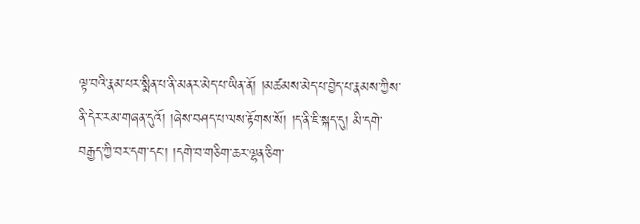ལྟ་བའི་རྣམ་པར་སྨིན་པ་ནི་མནར་མེད་པ་ཡིན་ནོ། །མཚམས་མེད་པ་བྱེད་པ་རྣམས་ཀྱིས་ནི་དེར་རམ་གཞན་དུའོ། །ཞེས་བཤད་པ་ལས་རྟོགས་སོ། །ད་ནི་ཇི་སྐད་དུ། མི་དགེ་བརྒྱད་ཀྱི་བར་དག་དང་། །དགེ་བ་གཅིག་ཆར་ལྷན་ཅིག་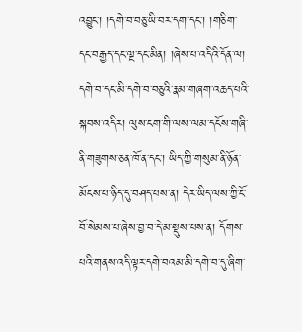འབྱུང་། །དགེ་བ་བཅུ་ཡི་བར་དག་དང་། །གཅིག་དང་བརྒྱད་དང་ལྔ་དང་མིན། །ཞེས་པ་འདིའི་དོན་ལ། དགེ་བ་དང་མི་དགེ་བ་བཅུའི་རྣམ་གཞག་འཆད་པའི་སྐབས་འདིར། ལུས་ངག་གི་ལས་ལམ་དངོས་གཞི་ནི་གཟུགས་ཅན་ཁོ་ན་དང་། ཡིད་ཀྱི་གསུམ་ནི་ཉོན་མོངས་པ་ཉིད་དུ་བཤད་པས་ན། དེར་ཡིད་ལས་ཀྱི་ངོ་བོ་སེམས་པ་ཞེས་བྱ་བ་དེ་མ་སྡུས་པས་ན། དོགས་པའི་གནས་འདི་ལྟར་དགེ་བའམ་མི་དགེ་བ་དུ་ཞིག་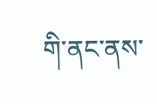གི་ནང་ནས་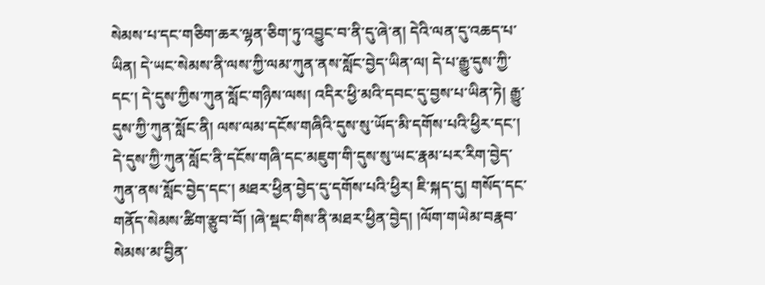སེམས་པ་དང་གཅིག་ཆར་ལྷན་ཅིག་ཏུ་འབྱུང་བ་ནི་དུ་ཞེ་ན། དེའི་ལན་དུ་འཆད་པ་ཡིན། དེ་ཡང་སེམས་ནི་ལས་ཀྱི་ལམ་ཀུན་ནས་སློང་བྱེད་ཡིན་ལ། དེ་པ་རྒྱུ་དུས་ཀྱི་དང་། དེ་དུས་ཀྱིས་ཀུན་སློང་གཉིས་ལས། འདིར་ཕྱི་མའི་དབང་དུ་བྱས་པ་ཡིན་ཏེ། རྒྱུ་དུས་ཀྱི་ཀུན་སློང་ནི། ལས་ལམ་དངོས་གཞིའི་དུས་སུ་ཡོད་མི་དགོས་པའི་ཕྱིར་དང་། དེ་དུས་ཀྱི་ཀུན་སློང་ནི་དངོས་གཞི་དང་མཇུག་གི་དུས་སུ་ཡང་རྣམ་པར་རིག་བྱེད་ཀུན་ནས་སློང་བྱེད་དང་། མཐར་ཕྱིན་བྱེད་དུ་དགོས་པའི་ཕྱིར། ཇི་སྐད་དུ། གསོད་དང་གནོད་སེམས་ཚིག་རྩུབ་བོ། །ཞེ་སྡང་གིས་ནི་མཐར་ཕྱིན་བྱེད། །ལོག་གཡེམ་བརྣབ་སེམས་མ་བྱིན་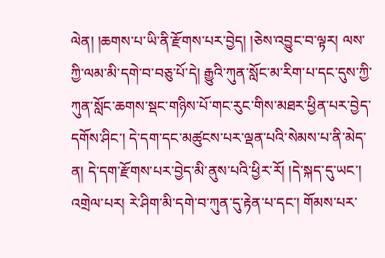ལེན། །ཆགས་པ་ཡི་ནི་རྫོགས་པར་བྱེད། །ཅེས་འབྱུང་བ་ལྟར། ལས་ཀྱི་ལམ་མི་དགེ་བ་བཅུ་པོ་དེ། རྒྱུའི་ཀུན་སློང་མ་རིག་པ་དང་དུས་ཀྱི་ཀུན་སློང་ཆགས་སྡང་གཉིས་པོ་གང་རུང་གིས་མཐར་ཕྱིན་པར་བྱེད་དགོས་ཤིང་། དེ་དག་དང་མཚུངས་པར་ལྡན་པའི་སེམས་པ་ནི་མེད་ན། དེ་དག་རྫོགས་པར་བྱེད་མི་ནུས་པའི་ཕྱིར་རོ། །དེ་སྐད་དུ་ཡང་། འགྲེལ་པར། རེ་ཤིག་མི་དགེ་བ་ཀུན་དུ་རྟེན་པ་དང་། གོམས་པར་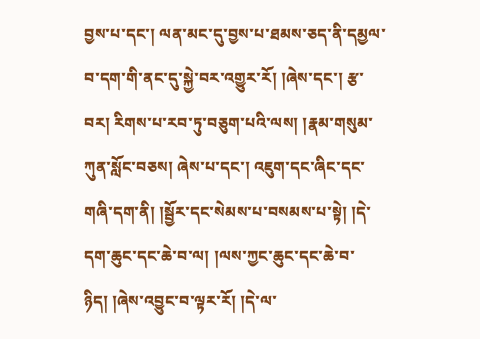བྱས་པ་དང་། ལན་མང་དུ་བྱས་པ་ཐམས་ཅད་ནི་དམྱལ་བ་དག་གི་ནང་དུ་སྐྱེ་བར་འགྱུར་རོ། །ཞེས་དང་། རྩ་བར། རིགས་པ་རབ་ཏུ་བཅུག་པའི་ལས། །རྣམ་གསུམ་ཀུན་སློང་བཅས། ཞེས་པ་དང་། འཇུག་དང་ཞིང་དང་གཞི་དག་ནི། །སྦྱོར་དང་སེམས་པ་བསམས་པ་སྟེ། །དེ་དག་ཆུང་དང་ཆེ་བ་ལ། །ལས་ཀྱང་ཆུང་དང་ཆེ་བ་ཉིད། །ཞེས་འབྱུང་བ་ལྟར་རོ། །དེ་ལ་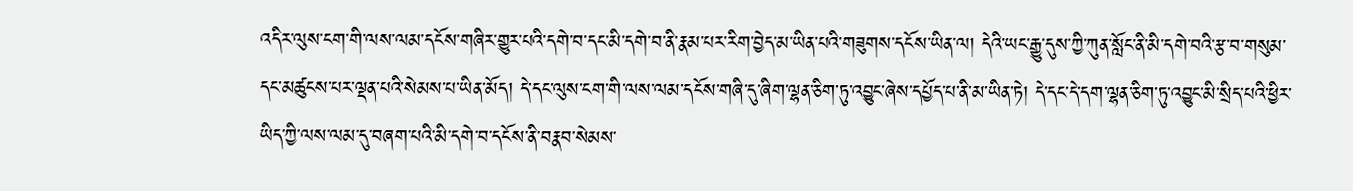འདིར་ལུས་ངག་གི་ལས་ལམ་དངོས་གཞིར་གྱུར་པའི་དགེ་བ་དང་མི་དགེ་བ་ནི་རྣམ་པར་རིག་བྱེད་མ་ཡིན་པའི་གཟུགས་དངོས་ཡིན་ལ། དེའི་ཡང་རྒྱུ་དུས་ཀྱི་ཀུན་སློང་ནི་མི་དགེ་བའི་རྩ་བ་གསུམ་དང་མཚུངས་པར་ལྡན་པའི་སེམས་པ་ཡིན་མོད། དེ་དང་ལུས་ངག་གི་ལས་ལམ་དངོས་གཞི་དུ་ཞིག་ལྷན་ཅིག་ཏུ་འབྱུང་ཞེས་དཔྱོད་པ་ནི་མ་ཡིན་ཏེ། དེ་དང་དེ་དག་ལྷན་ཅིག་ཏུ་འབྱུང་མི་སྲིད་པའི་ཕྱིར་ཡིད་ཀྱི་ལས་ལམ་དུ་བཞག་པའི་མི་དགེ་བ་དངོས་ནི་བརྣབ་སེམས་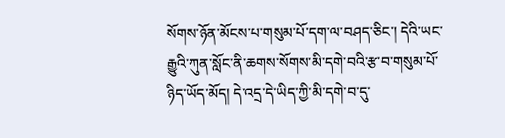སོགས་ཉོན་མོངས་པ་གསུམ་པོ་དག་ལ་བཤད་ཅིང་། དེའི་ཡང་རྒྱུའི་ཀུན་སློང་ནི་ཆགས་སོགས་མི་དགེ་བའི་རྩ་བ་གསུམ་པོ་ཉིད་ཡོད་མོད། དེ་འདྲ་དེ་ཡིད་ཀྱི་མི་དགེ་བ་དུ་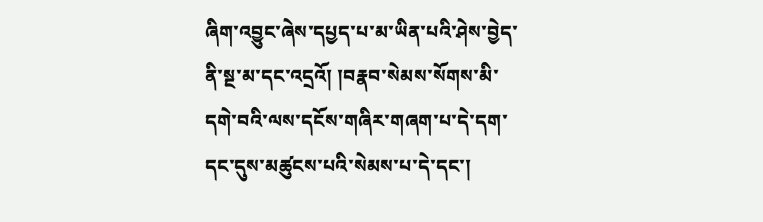ཞིག་འབྱུང་ཞེས་དཔྱད་པ་མ་ཡིན་པའི་ཤེས་བྱེད་ནི་སྔ་མ་དང་འདྲའོ། །བརྣབ་སེམས་སོགས་མི་དགེ་བའི་ལས་དངོས་གཞིར་གཞག་པ་དེ་དག་དང་དུས་མཚུངས་པའི་སེམས་པ་དེ་དང་།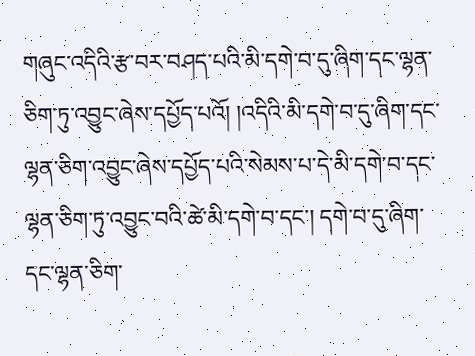གཞུང་འདིའི་རྩ་བར་བཤད་པའི་མི་དགེ་བ་དུ་ཞིག་དང་ལྷན་ཅིག་ཏུ་འབྱུང་ཞེས་དཔྱོད་པའོ། །འདིའི་མི་དགེ་བ་དུ་ཞིག་དང་ལྷན་ཅིག་འབྱུང་ཞེས་དཔྱོད་པའི་སེམས་པ་དེ་མི་དགེ་བ་དང་ལྷན་ཅིག་ཏུ་འབྱུང་བའི་ཚེ་མི་དགེ་བ་དང་། དགེ་བ་དུ་ཞིག་དང་ལྷན་ཅིག་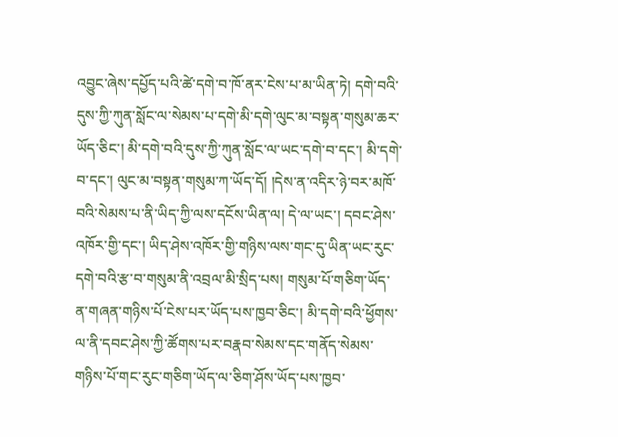འབྱུང་ཞེས་དཔྱོད་པའི་ཚེ་དགེ་བ་ཁོ་ནར་ངེས་པ་མ་ཡིན་ཏེ། དགེ་བའི་དུས་ཀྱི་ཀུན་སློང་ལ་སེམས་པ་དགེ་མི་དགེ་ལུང་མ་བསྟན་གསུམ་ཆར་ཡོད་ཅིང་། མི་དགེ་བའི་དུས་ཀྱི་ཀུན་སློང་ལ་ཡང་དགེ་བ་དང་། མི་དགེ་བ་དང་། ལུང་མ་བསྟན་གསུམ་ཀ་ཡོད་དོ། །དེས་ན་འདིར་ཉེ་བར་མཁོ་བའི་སེམས་པ་ནི་ཡིད་ཀྱི་ལས་དངོས་ཡིན་ལ། དེ་ལ་ཡང་། དབང་ཤེས་འཁོར་གྱི་དང་། ཡིད་ཤེས་འཁོར་གྱི་གཉིས་ལས་གང་དུ་ཡིན་ཡང་རུང་དགེ་བའི་རྩ་བ་གསུམ་ནི་འབྲལ་མི་སྲིད་པས། གསུམ་པོ་གཅིག་ཡོད་ན་གཞན་གཉིས་པོ་ངེས་པར་ཡོད་པས་ཁྱབ་ཅིང་། མི་དགེ་བའི་ཕྱོགས་ལ་ནི་དབང་ཤེས་ཀྱི་ཚོགས་པར་བརྣབ་སེམས་དང་གནོད་སེམས་གཉིས་པོ་གང་རུང་གཅིག་ཡོད་ལ་ཅིག་ཤོས་ཡོད་པས་ཁྱབ་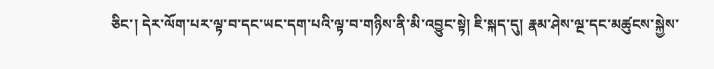ཅིང་། དེར་ལོག་པར་ལྟ་བ་དང་ཡང་དག་པའི་ལྟ་བ་གཉིས་ནི་མི་འབྱུང་སྟེ། ཇི་སྐད་དུ། རྣམ་ཤེས་ལྔ་དང་མཚུངས་སྐྱེས་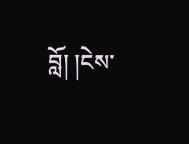བློ། །ངེས་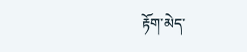རྟོག་མེད་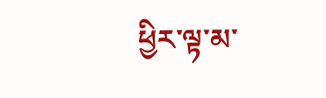ཕྱིར་ལྟ་མ་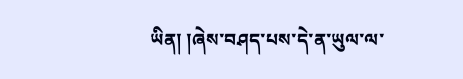ཡིན། །ཞེས་བཤད་པས་དེ་ན་ཡུལ་ལ་